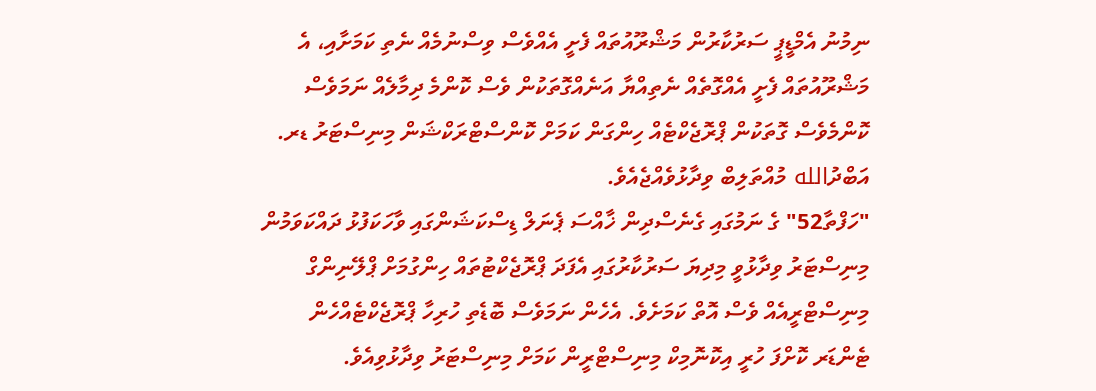ނިމުނު އެމްޑީޕީ ސަރުކާރުން މަޝްރޫއުތައް ފެށީ އެއްވެސް ވިސްނުމެއް ނެތި ކަމަށާއި، އެ މަޝްރޫއުތައް ފެށީ އެއްގޮތެއް ނެތިއްޔާ އަނެއްގޮތަކުން ވެސް ކޮންމެ ދިމާލެއް ނަމަވެސް ކޮންމެވެސް ގޮތަކުން ޕްރޮޖެކްޓެއް ހިންގަން ކަމަށް ކޮންސްޓްރަކްޝަން މިނިސްޓަރު ޑރ. އަބްދުالله މުއްތަލިބް ވިދާޅުވެއްޖެއެވެ.
"ހަފްތާ52" ގެ ނަމުގައި ގެނެސްދިން ޚާއްސަ ޕެނަލް ޑިސްކަޝަންގައި ވާހަކަފުޅު ދައްކަވަމުން މިނިސްޓަރު ވިދާޅުވީ މިދިޔަ ސަރުކާރުގައި އެފަދަ ޕްރޮޖެކްޓުތައް ހިންގުމަށް ޕްލޭނިންގް މިނިސްޓްރީއެއް ވެސް އޮތް ކަމަށެވެ. އެހެން ނަމަވެސް ބޮޑެތި ހުރިހާ ޕްރޮޖެކްޓެއްހެން ޓެންޑަރ ކޮށްފަ ހުރީ އިކޮނޮމިކް މިނިސްޓްރީން ކަމަށް މިނިސްޓަރު ވިދާޅުވިއެވެ.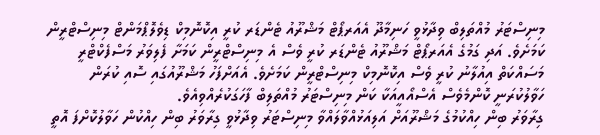މިނިސްޓަރު މުއްތަލިބް ވިދާޅުވީ ހަނިމާދޫ އެއަރޕޯޓް މަޝްރޫއު ޓެންޑަރ ކުރީ އިކޮނޮމިކް ޑިވެލޮޕްމަންޓް މިނިސްޓްރީން ކަމަށެވެ. އަދި ގަމުގެ އެއަރޕޯޓް މަޝްރޫއު ޓެންޑަރ ކުރީ ވެސް އެ މިނިސްޓްރީން ކަމަށާ ފެލިވަރު މަސްފެކްޓްރީ މަސައްކަތް އިއުލާނު ކުރީ ވެސް އިކޮނޮމިކް މިނިސްޓްރީން ކަމަށެވެ. އެއަށްފަހު މަޝްރޫއުގައި ސޮއި ކުރަން ހަވާލުކުރަނީ ކޮންމެވެސް އެސްއޯއީއަކާ ކަން މިނިސްޓަރު މުއްތަލިބް ފާހަގަކުރެއްވިއެވެ.
ގިރާވަރު ބިން ހިއްކުމުގެ މަޝްރޫއަށް އަލިއަޅުއްވާލައްވާ މިނިސްޓަރު ވިދާޅުވީ ގިރާވަރު ބިން ހިއްކުން ހަވާލުކޮށްފަ އޮތީ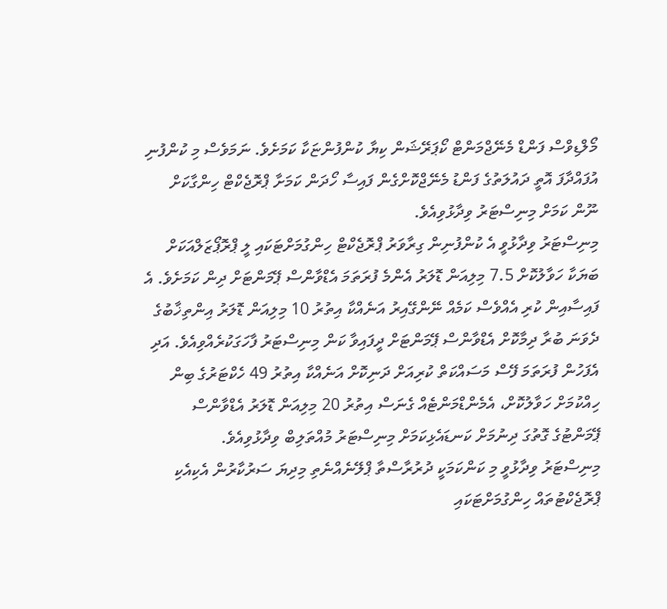މޯލްޑިވްސް ފަންޑް މެނޭޖްމަންޓް ކޯޕަރޭޝަން ކިޔާ ކުންފުންޏަކާ ކަމަށެވެ. ނަމަވެސް މި ކުންފުނި އުފައްދާފަ އޮތީ ދައުލަތުގެ ފަންޑު މެނޭޖްކޮށްގެން ފައިސާ ހޯދަން ކަމަށާ ޕްރޮޖެކްޓް ހިންގާކަށް ނޫން ކަމަށް މިނިސްޓަރު ވިދާޅުވިއެވެ.
މިނިސްޓަރު ވިދާޅުވީ އެ ކުންފުނިން ގިރާވަރު ޕްރޮޖެކްޓް ހިންގުމަށްޓަކައި ލީ ޕްރޮޕޯޒަލްއަކަށް ބަޔަކާ ހަވާލުކޮށް 7.5 މިލިއަން ޑޮލަރު އެންމެ ފުރަތަމަ އެޑްވާންސް ޕޭމަންޓަށް ދިން ކަމަށެވެ. އެ ފައިސާއިން ކުރި އެއްވެސް ކަމެއް ނޭންގޭއިރު އަނެއްކާ އިތުރު 10 މިލިއަން ޑޮލަރު އިންތިޚާބުގެ ދެވަނަ ބުރާ ދިމާކޮށް އެޑްވާންސް ޕޭމަންޓަށް ދީފައިވާ ކަން މިނިސްޓަރު ފާހަގަކުރެއްވިއެވެ. އަދި އެފަހުން ފުރަތަމަ ފޭސް މަސައްކަތް ކުރިއަށް ދަނިކޮށް އަނެއްކާ އިތުރު 49 ހެކްޓަރުގެ ބިން ހިއްކުމަށް ހަވާލުކޮށް، އެމެންޑްމަންޓެއް ގެނަސް އިތުރު 20 މިލިއަން ޑޮލަރު އެޑްވާންސް ޕޭމަންޓުގެ ގޮތުގަ ދިނުމަށް ކަނޑައެޅިކަމަށް މިނިސްޓަރު މުއްތަލިބް ވިދާޅުވިއެވެ.
މިނިސްޓަރު ވިދާޅުވީ މި ކަންކަމަކީ ދުރުރާސްތާ ޕްލޭނެއްނެތި މިދިޔަ ސަރުކާރުން އެކިއެކި ޕްރޮޖެކްޓުތައް ހިންގުމަށްޓަކައި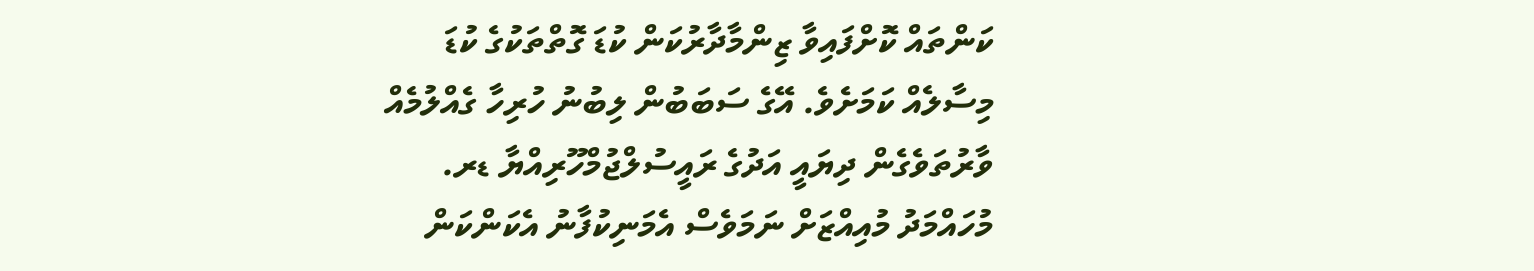ކަންތައް ކޮށްފައިވާ ޒިންމާދާރުކަން ކުޑަ ގޮތްތަކުގެ ކުޑަ މިސާލެއް ކަމަށެވެ. އޭގެ ސަބަބުން ލިބުނު ހުރިހާ ގެއްލުމެއް ވާރުތަވެގެން ދިޔައީ އަދުގެ ރައީސުލްޖުމްހޫރިއްޔާ ޑރ. މުހައްމަދު މުއިއްޒަށް ނަމަވެސް އެމަނިކުފާނު އެކަންކަން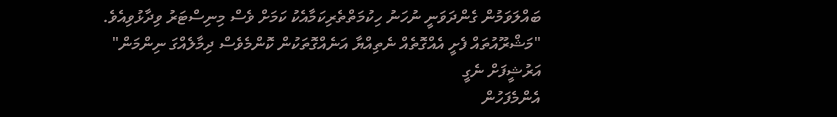ބައްލަވަމުން ގެންދަވަނީ ނުހަނު ހިކުމަތްތެރިކަމާއެކު ކަމަށް ވެސް މިނިސްޓަރު ވިދާޅުވިއެވެ.
"މަޝްރޫއުތައް ފެށީ އެއްގޮތެއް ނެތިއްޔާ އަނެއްގޮތަކުން ކޮންމެވެސް ދިމާލެއްގަ ނިންމަން"
އަރުޝީފަށް ނެގީ
އެންމެފަހުން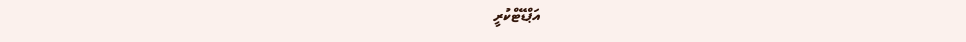އަޕްޑޭޓްކުރީ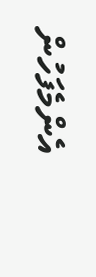އެންމެފަހުން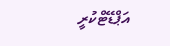އަޕްޑޭޓްކުރީ